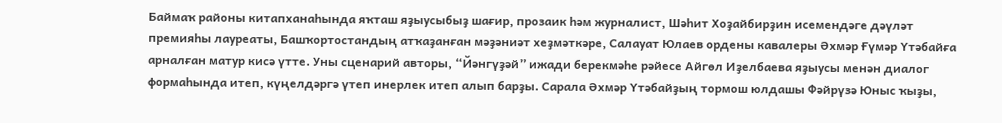Баймаҡ районы китапханаһында яҡташ яҙыусыбыҙ шағир, прозаик һәм журналист, Шәһит Хоҙайбирҙин исемендәге дәүләт премияһы лауреаты, Башҡортостандың атҡаҙанған мәҙәниәт хеҙмәткәре, Салауат Юлаев ордены кавалеры Әхмәр Ғүмәр Үтәбайға арналған матур кисә үтте. Уны сценарий авторы, “Йәнгүҙәй” ижади берекмәһе рәйесе Айгөл Иҙелбаева яҙыусы менән диалог формаһында итеп, күңелдәргә үтеп инерлек итеп алып барҙы. Сарала Әхмәр Үтәбайҙың тормош юлдашы Фәйрүзә Юныс ҡыҙы,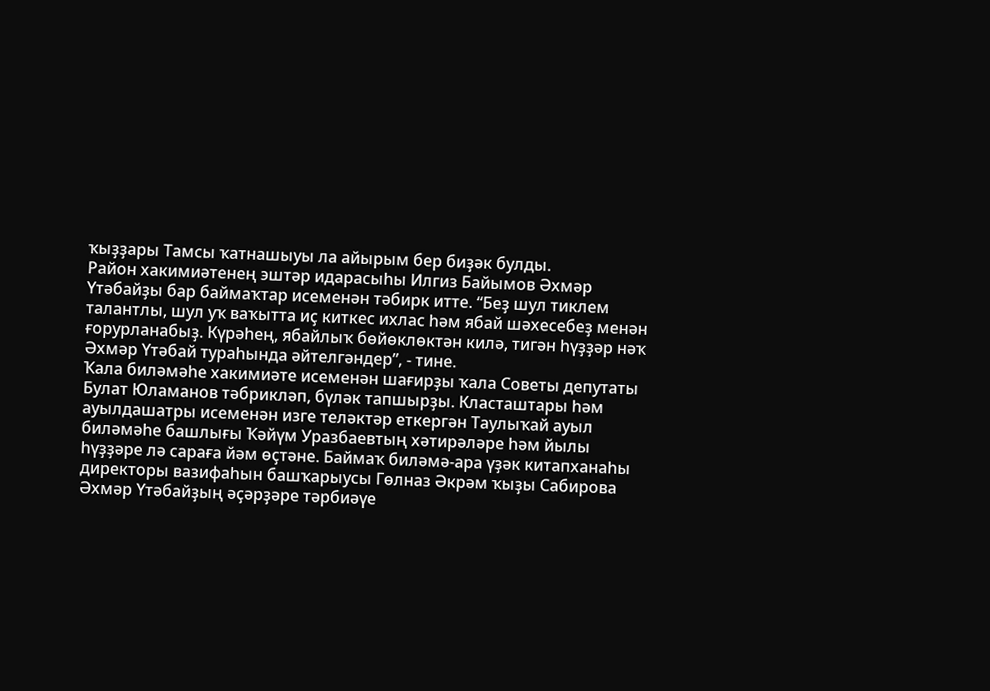ҡыҙҙары Тамсы ҡатнашыуы ла айырым бер биҙәк булды.
Район хакимиәтенең эштәр идарасыһы Илгиз Байымов Әхмәр Үтәбайҙы бар баймаҡтар исеменән тәбирк итте. “Беҙ шул тиклем талантлы, шул уҡ ваҡытта иҫ киткес ихлас һәм ябай шәхесебеҙ менән ғорурланабыҙ. Күрәһең, ябайлыҡ бөйөклөктән килә, тигән һүҙҙәр нәҡ Әхмәр Үтәбай тураһында әйтелгәндер”, - тине.
Ҡала биләмәһе хакимиәте исеменән шағирҙы ҡала Советы депутаты Булат Юламанов тәбрикләп, бүләк тапшырҙы. Класташтары һәм ауылдашатры исеменән изге теләктәр еткергән Таулыҡай ауыл биләмәһе башлығы Ҡәйүм Уразбаевтың хәтирәләре һәм йылы һүҙҙәре лә сараға йәм өҫтәне. Баймаҡ биләмә-ара үҙәк китапханаһы директоры вазифаһын башҡарыусы Гөлназ Әкрәм ҡыҙы Сабирова Әхмәр Үтәбайҙың әҫәрҙәре тәрбиәүе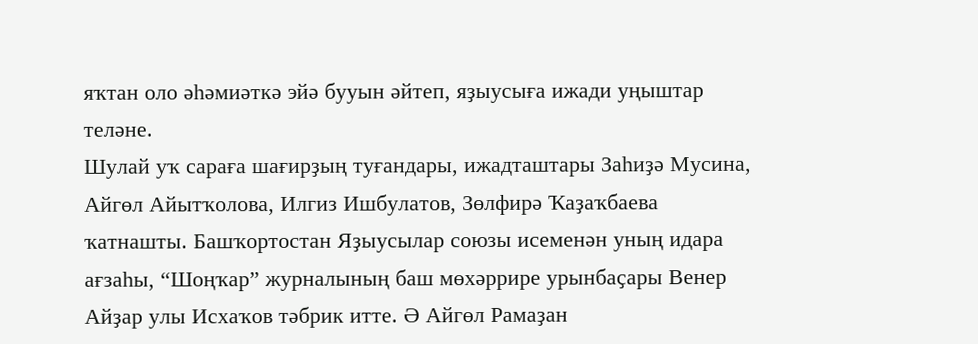яҡтан оло әһәмиәткә эйә бууын әйтеп, яҙыусыға ижади уңыштар теләне.
Шулай уҡ сараға шағирҙың туғандары, ижадташтары Заһиҙә Мусина, Айгөл Айытҡолова, Илгиз Ишбулатов, Зөлфирә Ҡаҙаҡбаева ҡатнашты. Башҡортостан Яҙыусылар союзы исеменән уның идара ағзаһы, “Шоңҡар” журналының баш мөхәррире урынбаҫары Венер Айҙар улы Исхаҡов тәбрик итте. Ә Айгөл Рамаҙан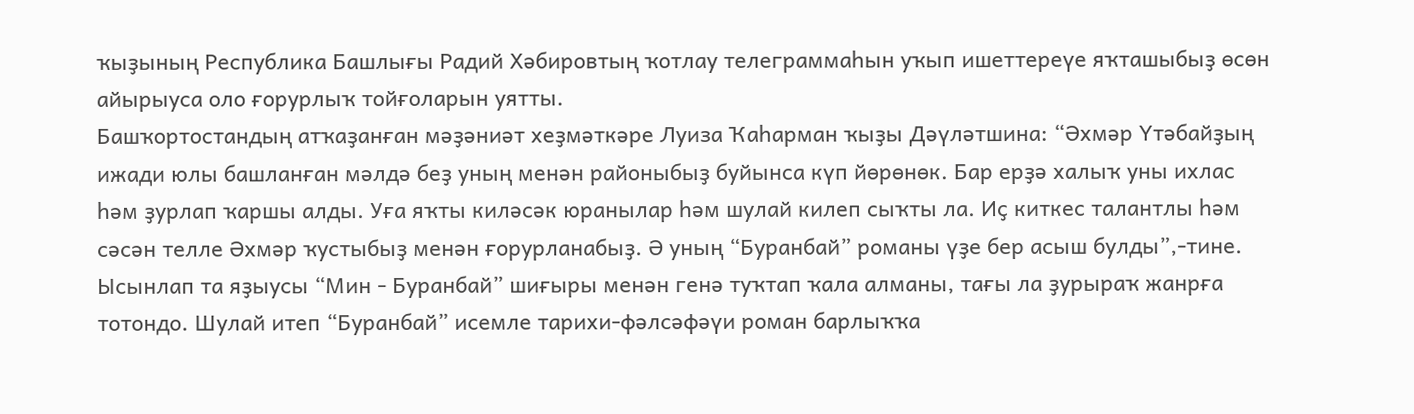ҡыҙының Республика Башлығы Радий Хәбировтың ҡотлау телеграммаһын уҡып ишеттереүе яҡташыбыҙ өсөн айырыуса оло ғорурлыҡ тойғоларын уятты.
Башҡортостандың атҡаҙанған мәҙәниәт хеҙмәткәре Луиза Ҡаһарман ҡыҙы Дәүләтшина: “Әхмәр Үтәбайҙың ижади юлы башланған мәлдә беҙ уның менән районыбыҙ буйынса күп йөрөнөк. Бар ерҙә халыҡ уны ихлас һәм ҙурлап ҡаршы алды. Уға яҡты киләсәк юранылар һәм шулай килеп сыҡты ла. Иҫ киткес талантлы һәм сәсән телле Әхмәр ҡустыбыҙ менән ғорурланабыҙ. Ә уның “Буранбай” романы үҙе бер асыш булды”,-тине.
Ысынлап та яҙыусы “Мин - Буранбай” шиғыры менән генә туҡтап ҡала алманы, тағы ла ҙурыраҡ жанрға тотондо. Шулай итеп “Буранбай” исемле тарихи-фәлсәфәүи роман барлыҡҡа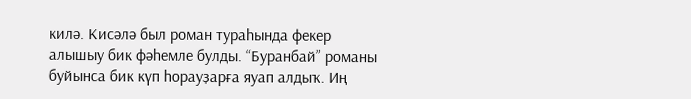килә. Кисәлә был роман тураһында фекер алышыу бик фәһемле булды. “Буранбай” романы буйынса бик күп һорауҙарға яуап алдыҡ. Иң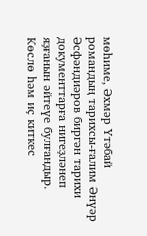мөһиме, Әхмәр Үтәбай романдың тарихсы-ғалим Әнүәр Әсфәндиәров биргән тарихи документтарға нигеҙләнеп яҙғанын әйтеүе булғандыр.
Көслө һәм иҫ киткес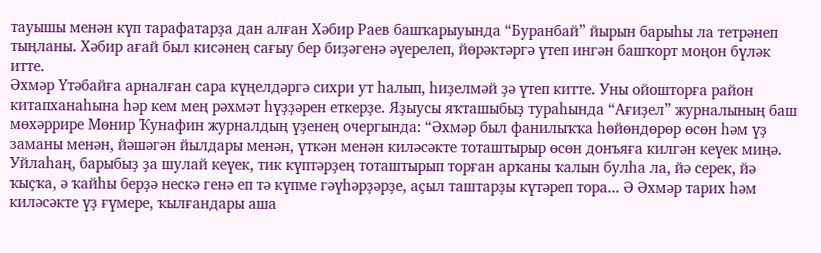тауышы менән күп тарафатарҙа дан алған Хәбир Раев башҡарыуында “Буранбай” йырын барыһы ла тетрәнеп тыңланы. Хәбир ағай был кисәнең сағыу бер биҙәгенә әүерелеп, йөрәктәргә үтеп ингән башҡорт моңон бүләк итте.
Әхмәр Үтәбайға арналған сара күңелдәргә сихри ут һалып, һиҙелмәй ҙә үтеп китте. Уны ойошторға район китапханаһына һәр кем мең рәхмәт һүҙҙәрен еткерҙе. Яҙыусы яҡташыбыҙ тураһында “Ағиҙел” журналының баш мөхәррире Мөнир Ҡунафин журналдың үҙенең очергында: “Әхмәр был фанилыҡҡа һөйөндөрөр өсөн һәм үҙ заманы менән, йәшәгән йылдары менән, үткән менән киләсәкте тоташтырыр өсөн донъяға килгән кеүек миңә. Уйлаһаң, барыбыҙ ҙа шулай кеүек, тик күптәрҙең тоташтырып торған арҡаны ҡалын булһа ла, йә серек, йә ҡыҫҡа, ә ҡайһы берҙә нескә генә еп тә күпме гәүһәрҙәрҙе, аҫыл таштарҙы күтәреп тора... Ә Әхмәр тарих һәм киләсәкте үҙ ғүмере, ҡылғандары аша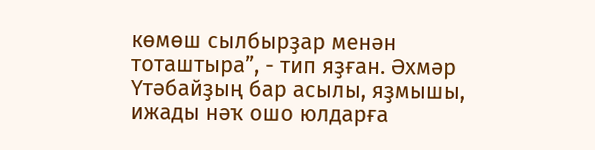көмөш сылбырҙар менән тоташтыра”, - тип яҙған. Әхмәр Үтәбайҙың бар асылы, яҙмышы, ижады нәҡ ошо юлдарға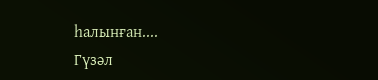һалынған....
Гүзәл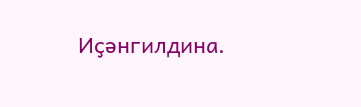Иҫәнгилдина.